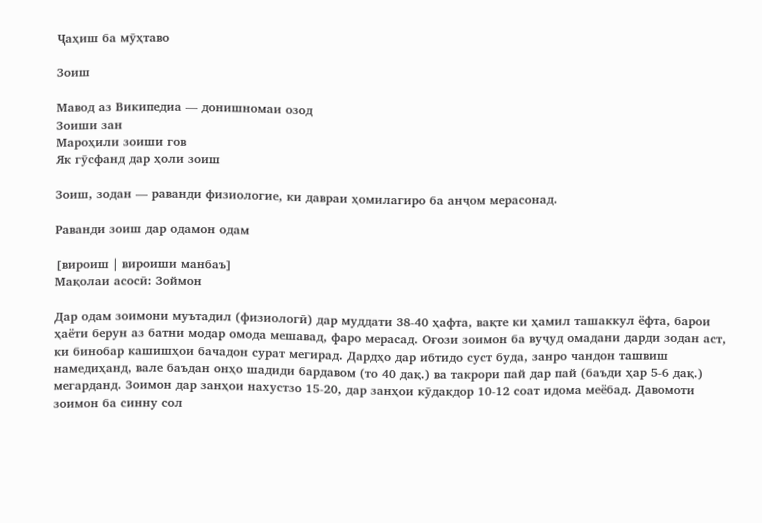Ҷаҳиш ба мӯҳтаво

Зоиш

Мавод аз Википедиа — донишномаи озод
Зоиши зан
Мароҳили зоиши гов
Як гӯсфанд дар ҳоли зоиш

Зоиш, зодан — раванди физиологие, ки давраи ҳомилагиро ба анҷом мерасонад.

Раванди зоиш дар одамон одам

[вироиш | вироиши манбаъ]
Мақолаи асосӣ: Зоймон

Дар одам зоимони муътадил (физиологӣ) дар муддати 38-40 ҳафта, вақте ки ҳамил ташаккул ёфта, барои ҳаёти берун аз батни модар омода мешавад, фаро мерасад. Оғози зоимон ба вуҷуд омадани дарди зодан аст, ки бинобар кашишҳои бачадон сурат мегирад. Дардҳо дар ибтидо суст буда, занро чандон ташвиш намедиҳанд, вале баъдан онҳо шадиди бардавом (то 40 дақ.) ва такрори пай дар пай (баъди ҳар 5-6 дақ.) мегарданд. Зоимон дар занҳои нахустзо 15-20, дар занҳои кӯдакдор 10-12 соат идома меёбад. Давомоти зоимон ба синну сол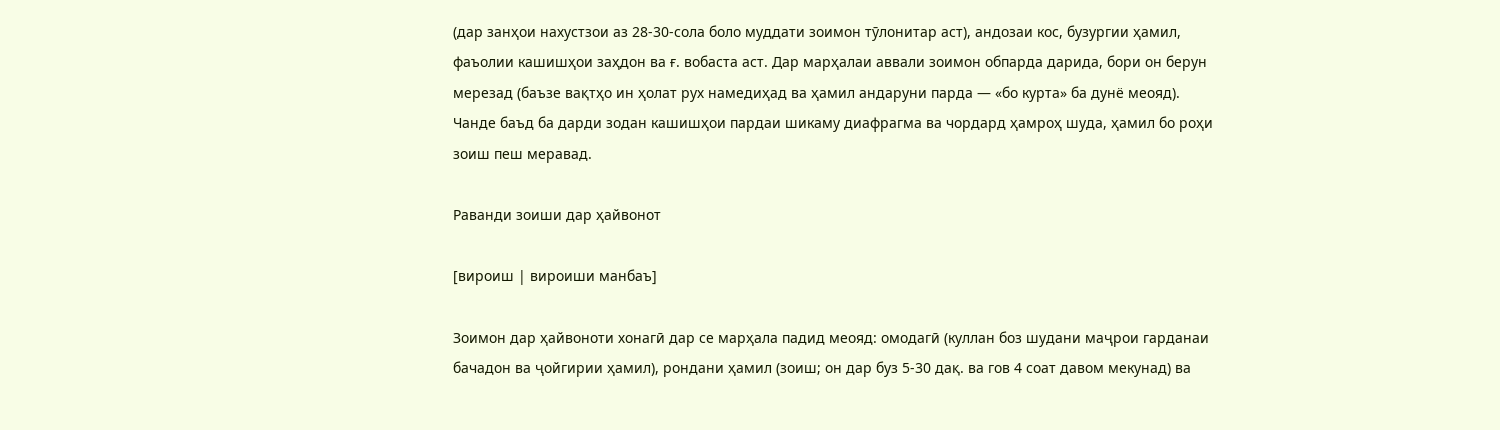(дар занҳои нахустзои аз 28-30-сола боло муддати зоимон тӯлонитар аст), андозаи кос, бузургии ҳамил, фаъолии кашишҳои заҳдон ва ғ. вобаста аст. Дар марҳалаи аввали зоимон обпарда дарида, бори он берун мерезад (баъзе вақтҳо ин ҳолат рух намедиҳад ва ҳамил андаруни парда — «бо курта» ба дунё меояд). Чанде баъд ба дарди зодан кашишҳои пардаи шикаму диафрагма ва чордард ҳамроҳ шуда, ҳамил бо роҳи зоиш пеш меравад.

Раванди зоиши дар ҳайвонот

[вироиш | вироиши манбаъ]

Зоимон дар ҳайвоноти хонагӣ дар се марҳала падид меояд: омодагӣ (куллан боз шудани маҷрои гарданаи бачадон ва ҷойгирии ҳамил), рондани ҳамил (зоиш; он дар буз 5-30 дақ. ва гов 4 соат давом мекунад) ва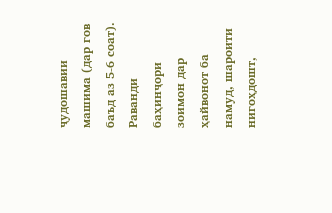ҷудошавии машима (дар гов баъд аз 5-6 соат). Раванди баҳинҷори зоимон дар ҳайвонот ба намуд, шароити нигоҳдошт,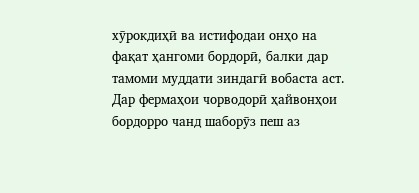хӯрокдиҳӣ ва истифодаи онҳо на фақат ҳангоми бордорӣ, балки дар тамоми муддати зиндагӣ вобаста аст. Дар фермаҳои чорводорӣ ҳайвонҳои бордорро чанд шаборӯз пеш аз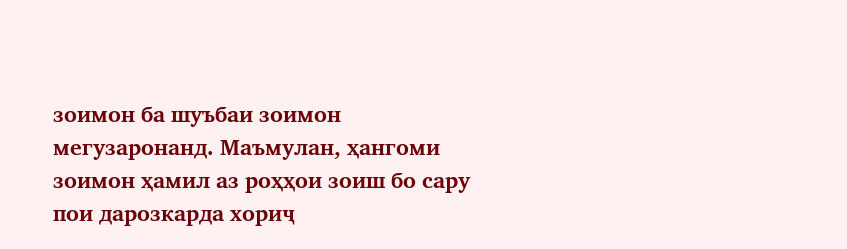зоимон ба шуъбаи зоимон мегузаронанд. Маъмулан, ҳангоми зоимон ҳамил аз роҳҳои зоиш бо сару пои дарозкарда хориҷ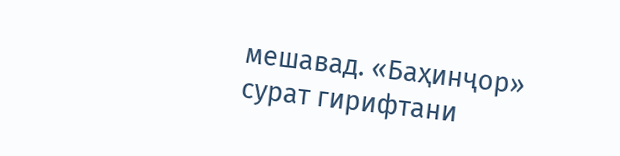мешавад. «Баҳинҷор» сурат гирифтани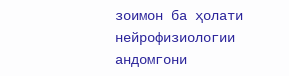зоимон ба ҳолати нейрофизиологии андомгони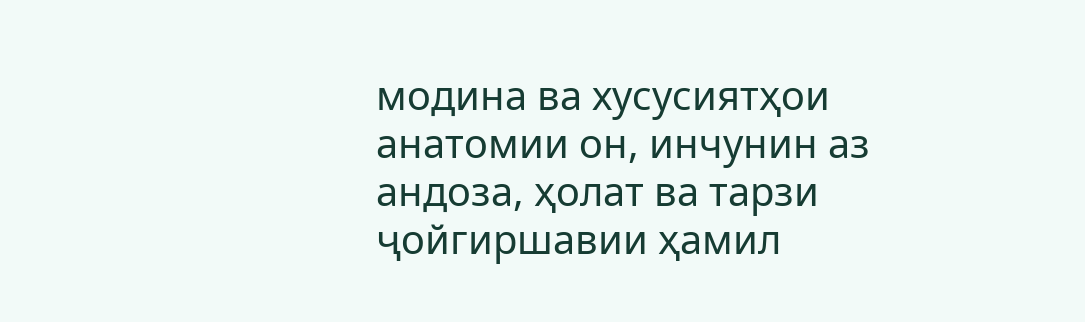модина ва хусусиятҳои анатомии он, инчунин аз андоза, ҳолат ва тарзи ҷойгиршавии ҳамил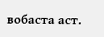вобаста аст.